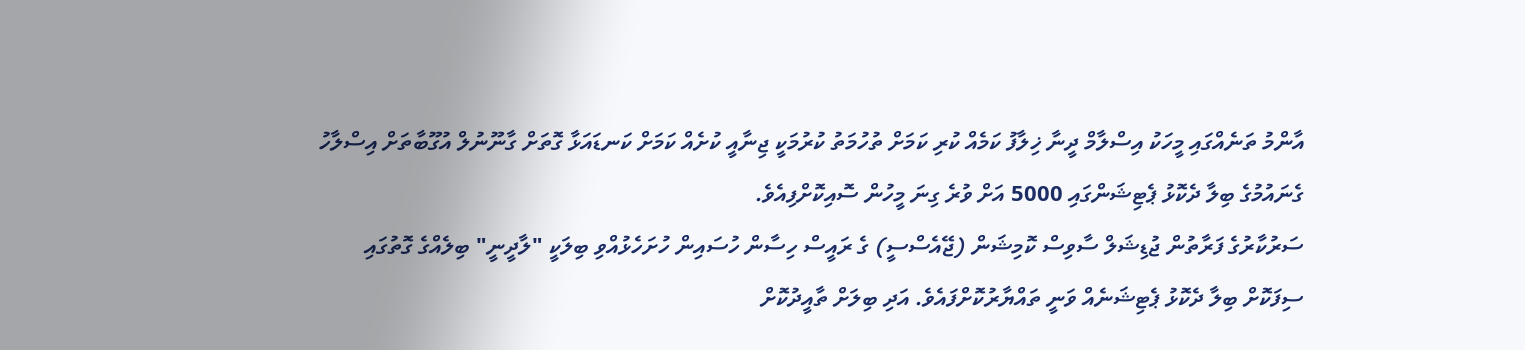އާންމު ތަނެއްގައި މީހަކު އިސްލާމް ދީނާ ޚިލާފު ކަމެއް ކުރި ކަމަށް ތުހުމަތު ކުރުމަކީ ޖިނާއީ ކުށެއް ކަމަށް ކަނޑައަޅާ ގޮތަށް ގާނޫނުލް އުގޫބާތަށް އިސްލާހު ގެނައުމުގެ ބިލާ ދެކޮޅު ޕެޓިޝަންގައި 5000 އަށް ވުރެ ގިނަ މީހުން ސޮއިކޮށްފިއެވެ.
ސަރުކާރުގެ ފަރާތުން ޖުޑިޝަލް ސާވިސް ކޮމިޝަން (ޖޭއެސްސީ) ގެ ރައީސް ހިސާން ހުސައިން ހުށަހެޅުއްވި ބިލަކީ "ލާދީނީ" ބިލެއްގެ ގޮތުގައި ސިފަކޮށް ބިލާ ދެކޮޅު ޕެޓިޝަނެއް ވަނީ ތައްޔާރުކޮށްފައެވެ. އަދި ބިލަށް ތާއީދުކޮށް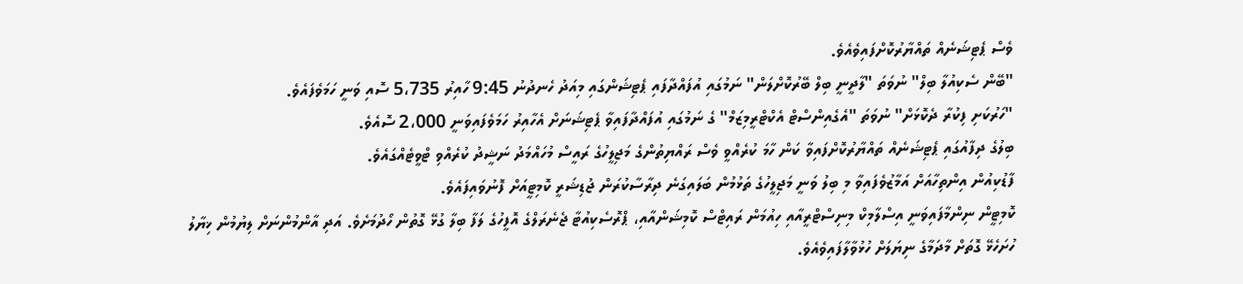ވެސް ޕެޓިޝަނެއް ތައްޔާރުކޮށްފައިވެއެވެ.
"ބޭން ސެކިއުލާ ބިލް" ނުވަތަ "ލާދީނީ ބިލް ބޭރުކޮށްލަން" ނަމުގައި އުފައްދާފައި ޕެޓިޝަންގައި މިއަދު ހެނދުނު 9:45 ހާއިރު 5،735 ސޮއި ވަނީ ހަމަވެފައެވެ.
"ހަރުކަށި ފިކުރާ ދެކޮޅަށް" ނުވަތަ "އެގެއިންސްޓް އެކްޓްރީމިޒަމް" ގެ ނަމުގައި އުފައްދާފައިވާ ޕެޓިޝަނަށް އެހާއިރު ހަމަވެފައިވަނީ 2،000 ސޮއެވެ.
ބިލުގެ ދިފާއުގައި ޕެޓިޝަނެއް ތައްޔާރުކޮށްފައިވާ ކަން ހާމަ ކުރެއްވީ ވެސް ރައްޔިތުންގެ މަޖިލީހުގެ ރައީސް މުހައްމަދު ނަޝީދު ކުރެއްވި ޓްވީޓެއްގައެވެ.
ފާޑުކިއުން އިންތިހާއަށް އަމާޒުވެފައިވާ މި ބިލު ވަނީ މަޖިލީހުގެ ތަޅުމުން ބަލައިގަނެ ދިރާސާކުރަން ޖުޑިޝަރީ ކޮމިޓީއަށް ފޮނުވައިފައެވެ.
ކޮމިޓީން ނިންމާފައިވަނީ އިސްލާމިކް މިނިސްޓްރީއާއި ހިއުމަން ރައިޓްސް ކޮމިޝަންއާއި، ޕްރޮސެކިއުޓާ ޖެނެރަލްގެ އޮފީހުގެ ލަފާ ބިލާ ގުޅޭ ގޮތުން ހޯދުމަށެވެ. އަދި އާންމުންނަށް ލިޔުމުން ޚިޔާލު ހުށަހެޅޭ ގޮތަށް މާދަމާގެ ނިޔަލަށް ހުޅުވާލާފައިވެއެވެ.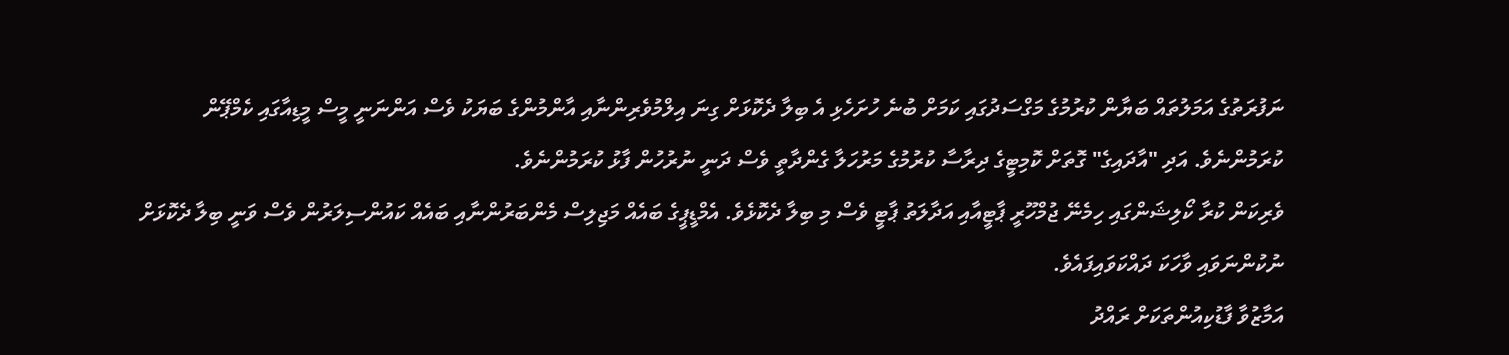ނަފުރަތުގެ އަމަލުތައް ބަޔާން ކުރުމުގެ މަގްސަދުގައި ކަމަށް ބުނެ ހުށަހެޅި އެ ބިލާ ދެކޮޅަށް ގިނަ އިލްމުވެރިންނާއި އާންމުންގެ ބަޔަކު ވެސް އަންނަނީ މީސް މީޑިއާގައި ކެމްޕޭން ކުރަމުންނެވެ. އަދި "އާދައިގެ" ގޮތަށް ކޮމިޓީގެ ދިރާސާ ކުރުމުގެ މަރުހަލާ ގެންދާތީ ވެސް ދަނީ ނުރުހުން ފާޅު ކުރަމުންނެވެ.
ވެރިކަން ކުރާ ކޯލިޝަންގައި ހިމެނޭ ޖުމްހޫރީ ޕާޓީއާއި އަދާލަތު ޕާޓީ ވެސް މި ބިލާ ދެކޮޅެވެ. އެމްޑީޕީގެ ބައެއް މަޖިލިސް މެންބަރުންނާއި ބައެއް ކައުންސިލަރުން ވެސް ވަނީ ބިލާ ދެކޮޅަށް ނުކުންނަވައި ވާހަކަ ދައްކަވައިފައެވެ.
އަމާޒުވާ ފާޑުކިއުންތަކަށް ރައްދު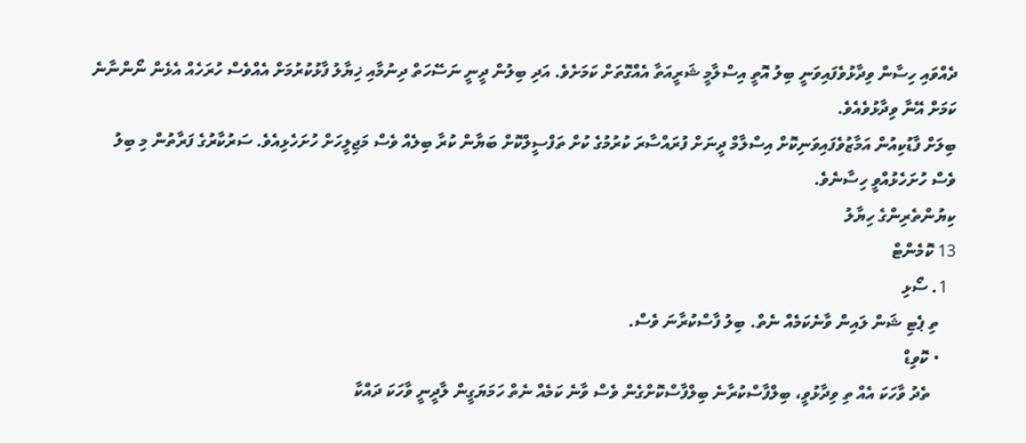ދެއްވައި ހިސާން ވިދާޅުވެފައިވަނީ ބިލު އޮތީ އިސްލާމީ ޝަރީއަތާ އެއްގޮތަށް ކަމަށެވެ. އަދި ބިލުން ދީނީ ނަސޭހަތް ދިނުމާއި ޚިޔާލު ފާޅުކުރުމަށް އެއްވެސް ހުރަހެއް އެޅެން ނޯންނާނެ ކަމަށް އޭނާ ވިދާޅުވެއެވެ.
ބިލަށް ފާޑުކިއުން އަމާޒުވެފައިވަނިކޮށް އިސްލާމް ދީނަށް ފުރައްސާރަ ކުރުމުގެ ކުށް ތަފްސީލްކޮށް ބަޔާން ކުރާ ބިލެއް ވެސް މަޖިލީހަށް ހުށަހެޅިއެވެ. ސަރުކާރުގެ ފަރާތުން މި ބިލު ވެސް ހުށަހެޅުއްވީ ހިސާނެވެ.
ކިޔުންތެރިންގެ ހިޔާލު
13 ކޮމެންޓް
  1. ސޯޅި
    ތި ޕެޓި ޝަން ލައިން ވާނެކަމެއް ނެތް. ބިލު ފާސްކުރާނަ ވެސް.
    • ކޮވިޑް
      ތެދު ވާހަކަ އެއް ތި ވިދާޅުވީ، ބިލްފާސްކުރާނެ ބިލްފާސްކޮށްގެން ވެސް ވާނެ ކަމެއް ނެތް ހަމަޔަގީން ލާދީނީ ވާހަކަ ދައްކާ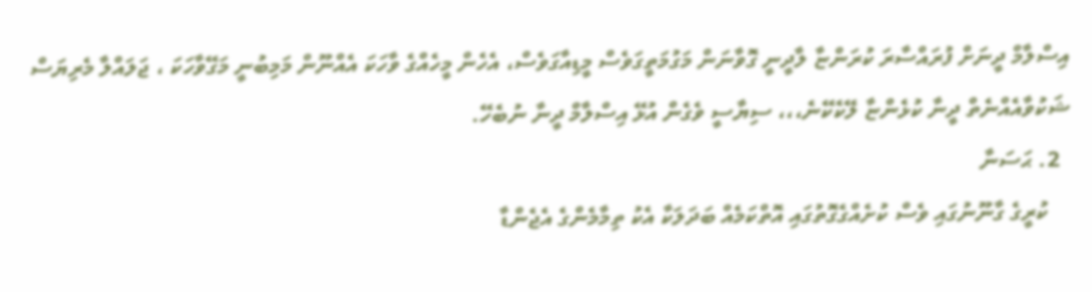އިސްލާމް ދީނަށް ފުރައްސާރަ ކުރަންޏާ ލާދީނީ ގޮވާނަން މަގުމަތީގަވެސް މީޑިއާގަވެސް، އެހެން މީހެއްގެ ވާހަކަ އެއްނޫން މަމިބުނީ މަގޭވާހަކަ ، ޖަލައްލާ މެރިޔަސް ޝަކުވާއެއްނެތް ދީނާ ކުޅެންޏާ ލޭކެކޭނެ،،، ސިޔާސީ ވެގެން އުޅޭ އިސްލާމް ދީނާ ނުބެހޭ.
  2. ޙަސަނާ
    ކުރީގެ ގާނޫނުގައި ވެސް ކުށެއްގެގޮތުގައި އޮތްކަމެއް ބަދަލަކާ އެކު ތިމާމެންގެ އެޖެންޑާ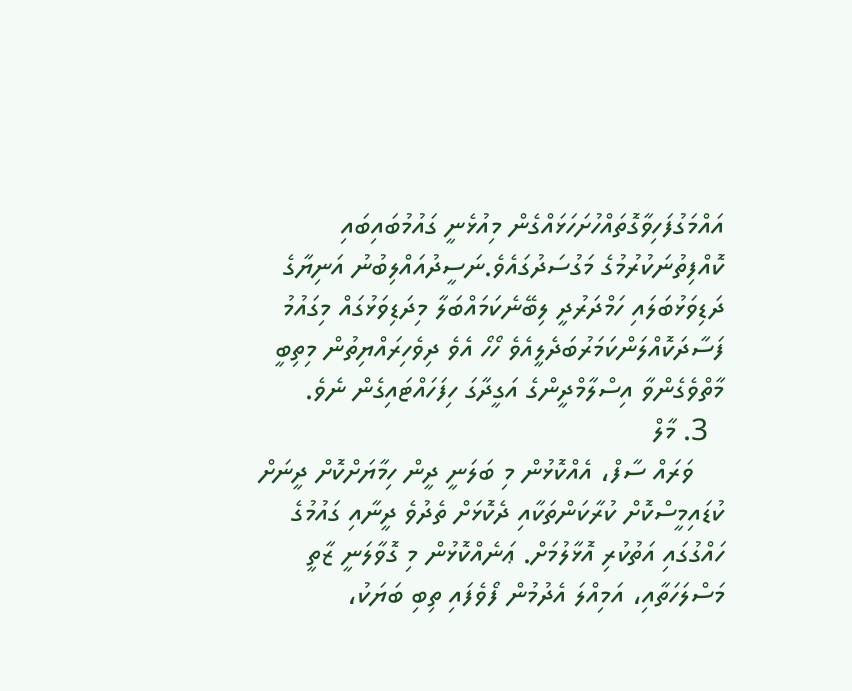އައްމަގުފަހިވާގޮތައްހުށަހަޅައްގެން މިއުޅެނީ ގައުމުބައިބައި ކޮއްފިތުނަކުރުމުގެ މަގުސަދުގައެވެ.ނަސީދުއައްލިބުނު އަނިޔާގެ ދަޑިވަޅުބަލައި ހަމްދަރުދީ ލިބޭނެކަމައްބަލާ މިދަޑިވަޅުގައް މިގައުމު ފަސާދަކޮއްލަންކަމަރުބަދެލީއެވެ ހޯހޯ އެވެ ދިވެހިރައްޔިތުން މިތިބީ މާތްވެގެންވާ އިސްލާމްދީންގެ އަގީދާގަ ހިފަހައްޓައިގެން ނެވެ.
  3. މާލް
    ވަރައް ސާފް، އެއްކޮޅުން މި ބަލަނީ ދީން ހިމާޔަށްކޮށް ދީނަށް ކުޑައިމީސްކޮށް ކުރާކަންތަކާއި ދެކޮޅަށް ތެދުވެ ދީނާއި ގައުމުގެ ހައްގުގައި އަތުކުރި އޮޅާލުމަށް. ޢަނެއްކޮޅުން މި ގޮވާލަނީ ޒާތީ މަސްލަހަތާއި، އަމިއްލަ އެދުމުން ފޯވެފައި ތިބި ބަޔަކު،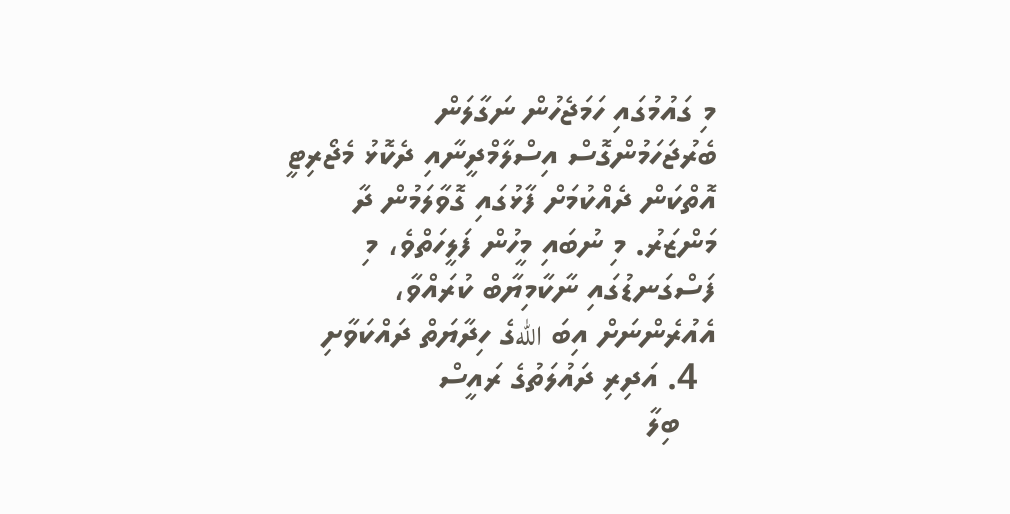މި ގައުމުގައި ހަމަޖެހުން ނަގާލަން ބެރުޖަހަމުންގޮސް އިސްލާމްދީނާއި ދެކޮޅު މެޖޯރިޓީ އޮތްކަން ދެއްކުމަށް ފާޅުގައި ގޮވާލަމުން ދާ މަންޒަރު. މި ނުބައި މީހުން ފަލީހަތްވެ، މި ފަސްގަނޑުގައި ނާކާމިޔާބް ކުރައްވާ، އެއުރެންނަށް އިބަ اللهގެ ހިދާޔަތް ދައްކަވާށި
  4. އަދިރި ދައުލަތުގެ ރައީސް
    ބިލާ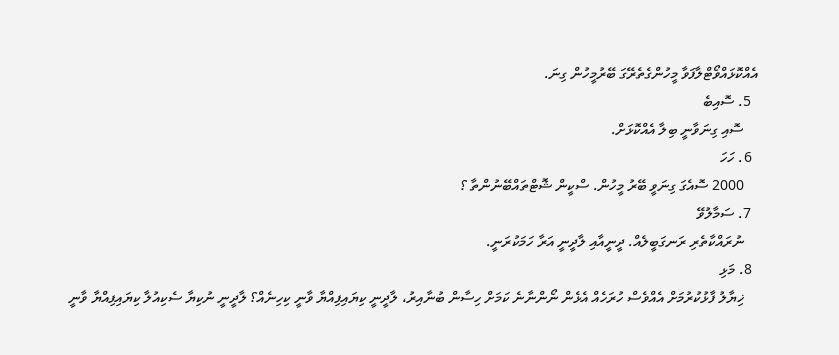އެއްކޮޅައްވޯޓްލާފަވާ މީހުންގެތެރޭގަ ބޭރުމީހުން ގިނަ.
  5. ސޮއިބެ
    ސޮއި ގިނަވާނީ ބިލާ އެއްކޮޅަށް.
  6. ހަހަ
    2000 ސޮއެގަ ގިނަވީ ބޭރު މީހުން. ސްކީން ޝޮޓްތައްބޭނުންތާ ؟
  7. ސަމާލުވޭ
    ނުރައްކާތެރި ރަނގަބީލެއް. ދީނީއާއި ލާދީނީ އަރާ ހަމަކުރަނީ.
  8. މަޅި
    ޚިޔާލު ފާޅުކުރުމަށް އެއްވެސް ހުރަހެއް އެޅެން ނޯންނާނެ ކަމަށް ހިސާން ބުނާއިރު، ލާދީނީ ކިޔައިފިއްޔާ ވާނީ ކިހިނެއް؟ ލާދީނީ ނުކިޔާ ސެކިއުލާ ކިޔައިފިއްޔާ ވާނީ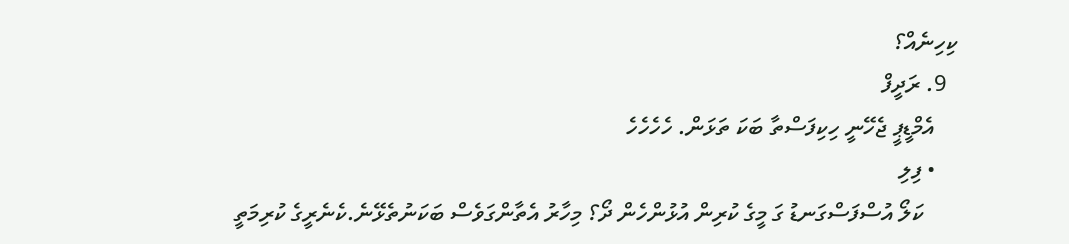ކިހިނެއް؟
  9. ރަދީފް
    އެމްޑީޕީ ޖެހޭނީ ހިކިފަސްތާ ބަކަ ތަޅަން. ހެހެހެހެ
    • ފިލި
      ކަލޯ އުސްފަސްގަނޑު ގަ މީގެ ކުރިން އުޅުންހެން ދޯ؟ މިހާރު އެތާންގަވެސް ބަކަނުތެޅޭނެ.ކެނެރީގެ ކުރިމަތީ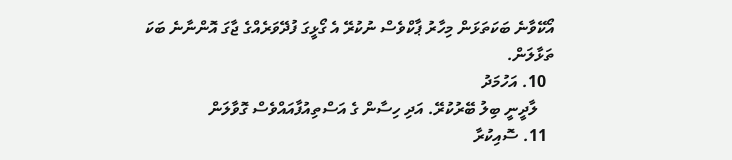އޯކޭވާނެ ބަކަތަޅަން މިހާރު ޕާކްވެސް ނުކުރޭ އެ ގޯޅީގަ ފުދޭވަރެއްގެ ޖާގަ އޮންނާނެ ބަކަ ތަޅާލަން.
  10. އަހުމަދު
    ލާދީނީ ބިލު ބޭރުކުރޭ. އަދި ހިސާން ގެ އަސްތިއުފާއައްވެސް ގޮވާލަން
  11. ސޮއިކުރާ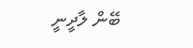ބޭން ލާދީނީ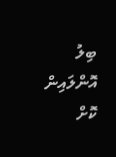ބިލު އޮންލައިން ކޮށް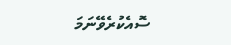ސޮއެކުރެވޭނަމަ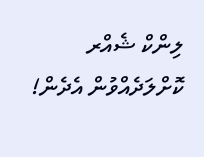ލިންކް ޝެއްރ ކޮށްލަދެއްވުން އެދެން!